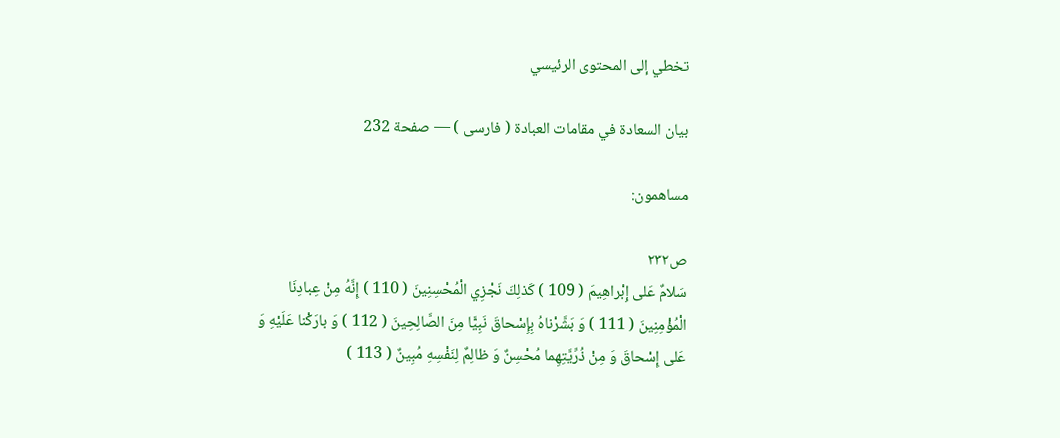تخطي إلى المحتوى الرئيسي

بيان السعادة في مقامات العبادة ( فارسى ) — صفحة 232

مساهمون:

ص٢٣٢
سَلامٌ عَلى إِبْراهِيمَ ( 109 ) كَذلِكَ نَجْزِي الْمُحْسِنِينَ ( 110 ) إِنَّهُ مِنْ عِبادِنَا الْمُؤْمِنِينَ ( 111 ) وَ بَشَّرْناهُ بِإِسْحاقَ نَبِيًّا مِنَ الصَّالِحِينَ ( 112 ) وَ بارَكْنا عَلَيْهِ وَ عَلى إِسْحاقَ وَ مِنْ ذُرِّيَّتِهِما مُحْسِنٌ وَ ظالِمٌ لِنَفْسِهِ مُبِينٌ ( 113 )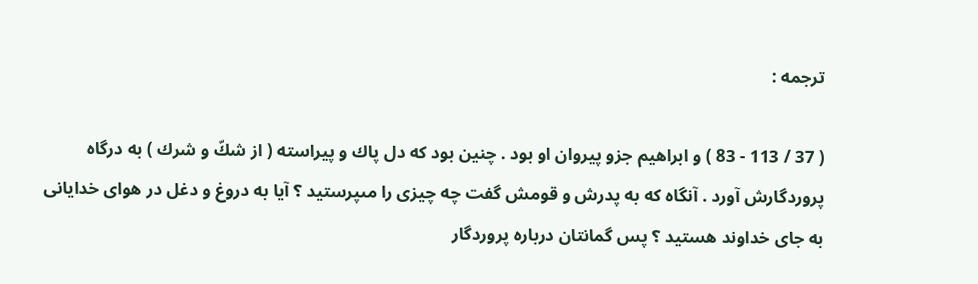ترجمه :

( 37 / 113 - 83 ) و ابراهيم جزو پيروان او بود . چنين بود كه دل پاك و پيراسته ( از شكّ و شرك ) به درگاه پروردگارش آورد . آنگاه كه به پدرش و قومش گفت چه چيزى را مىپرستيد ؟ آيا به دروغ و دغل در هواى خدايانى به جاى خداوند هستيد ؟ پس گمانتان درباره پروردگار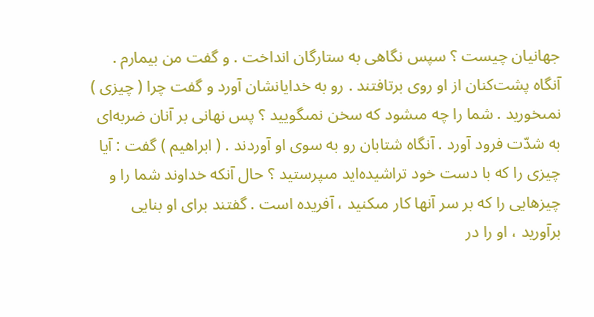جهانيان چيست ؟ سپس نگاهى به ستارگان انداخت . و گفت من بيمارم . آنگاه پشت‌كنان از او روى برتافتند . رو به خدايانشان آورد و گفت چرا ( چيزى ) نمىخوريد . شما را چه مىشود كه سخن نمىگوييد ؟ پس نهانى بر آنان ضربه‌اى به شدّت فرود آورد . آنگاه شتابان رو به سوى او آوردند . ( ابراهيم ) گفت : آيا چيزى را كه با دست خود تراشيده‌ايد مىپرستيد ؟ حال آنكه خداوند شما را و چيزهايى را كه بر سر آنها كار مىكنيد ، آفريده است . گفتند براى او بنايى برآوريد ، او را در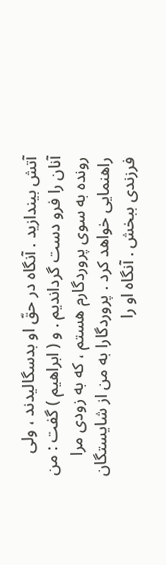آتش بيندازيد . آنگاه در حقّ او بدسگاليدند ، ولى آنان را فرو دست گردانديم . و ( ابراهيم ) گفت : من رونده به سوى پروردگارم هستم ، كه به زودى مرا راهنمايى خواهد كرد . پروردگارا به من از شايستگان فرزندى ببخش . آنگاه او را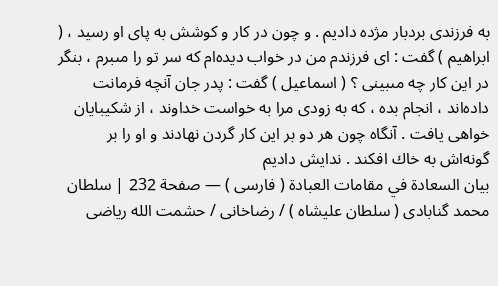به فرزندى بردبار مژده داديم . و چون در كار و كوشش به پاى او رسيد ، ( ابراهيم ) گفت : اى فرزندم من در خواب ديده‌ام كه سر تو را مىبرم ، بنگر در اين كار چه مىبينى ؟ ( اسماعيل ) گفت : پدر جان آنچه فرمانت داده‌اند ، انجام بده ، كه به زودى مرا به خواست خداوند ، از شكيبايان خواهى يافت . آنگاه چون هر دو بر اين كار گردن نهادند و او را بر گونه‌اش به خاك افكند . ندايش داديم
بيان السعادة في مقامات العبادة ( فارسى ) — صفحة 232 | سلطان محمد گنابادى ( سلطان عليشاه ) / رضاخانى / حشمت الله رياضى